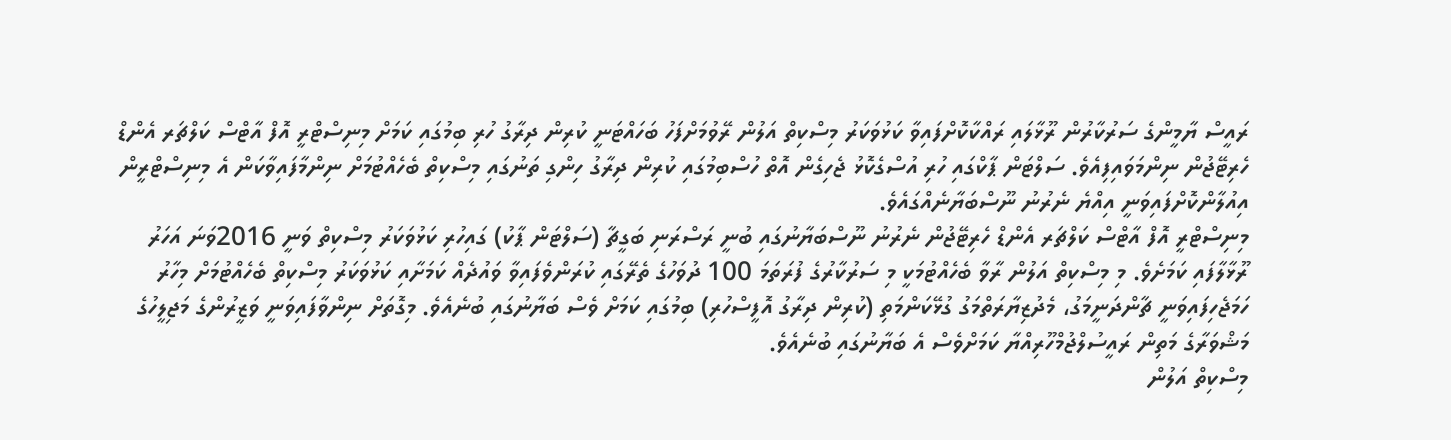ރައީސް ޔާމީންގެ ސަރުކާރުން ރޫޅާލައި ރައްކާކޮށްފައިވާ ކަޅުވަކަރު މިސްކިތް އަލުން ރޭވުމަށްފަހު ބަހައްޓަނީ ކުރިން ދިރާގު ހުރި ބިމުގައި ކަމަށް މިނިސްޓްރީ އޮފް އާޓްސް ކަލްޗަރ އެންޑް ހެރިޓޭޖުން ނިންމަވައިފިއެވެ. ސަލްޓަން ޕާކްގައި ހުރި އުސްގެކޮޅު ޖެހިގެން އޮތް ހުސްބިމުގައި ކުރިން ދިރާގު ހިންގި ތަނުގައި މިސްކިތް ބެހެއްޓުމަށް ނިންމާފައިވާކަން އެ މިނިސްޓްރީން އިއުލާންކޮށްފައިވަނީ އިއްޔެ ނެރުނު ނޫސްބަޔާނެއްގައެވެ.
މިނިސްޓްރީ އޮފް އާޓްސް ކަލްޗަރ އެންޑް ހެރިޓޭޖުން ނެރުނު ނޫސްބަޔާނުގައި ބުނީ ރަސްރަނި ބަގީޗާ (ސަލްޓަން ޕާކު) ގައިހުރި ކަޅުވަކަރު މިސްކިތް ވަނީ 2016ވަނަ އަހަރު ރޫޅާލާފައި ކަމަށެވެ. މި މިސްކިތް އަލުން ރާވާ ބެހެއްޓުމަކީ މި ސަރުކާރުގެ ފުރަތަމަ 100 ދުވަހުގެ ތެރޭގައި ކުރަންވެފައިވާ ވައުދެއް ކަމަށާއި ކަޅުވަކަރު މިސްކިތް ބެހެއްޓުމަށް މިހާރު ހަމަޖެހިފައިވަނީ ޗާންދަނީމަގު، މެދުޒިޔާރަތްމަގު ގުޅޭކަންމަތި (ކުރިން ދިރާގު އޮފީސްހުރި) ބިމުގައި ކަމަށް ވެސް ބަޔާނުގައި ބުނެއެވެ. މިގޮތަށް ނިންވާފައިވަނީ ވަޒީރުންގެ މަޖިލީހުގެ މަޝްވަރާގެ މަތިން ރައީސުލްޖުމްހޫރިއްޔާ ކަމަށްވެސް އެ ބަޔާނުގައި ބުނެއެވެ.
މިސްކިތް އަލުން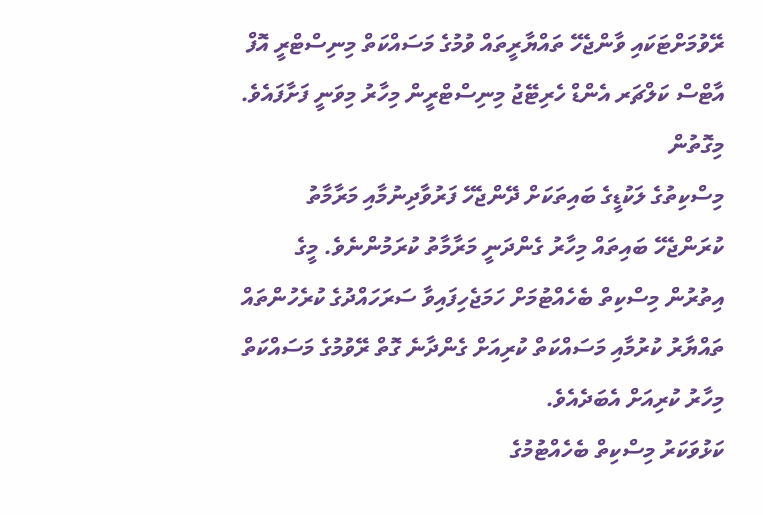ރޭވުމަށްޓަކައި ވާންޖެހޭ ތައްޔާރީތައް ވުމުގެ މަސައްކަތް މިނިސްޓްރީ އޮފް އާޓްސް ކަލްޗަރ އެންޑް ހެރިޓޭޖު މިނިސްޓްރީން މިހާރު މިވަނީ ފަށާފައެވެ. މިގޮތުން
މިސްކިތުގެ ލަކުޑީގެ ބައިތަކަށް ދޭންޖެހޭ ފަރުވާދިނުމާއި މަރާމާތު ކުރަންޖެހޭ ބައިތައް މިހާރު ގެންދަނީ މަރާމާތު ކުރަމުންނެވެ. މީގެ އިތުރުން މިސްކިތް ބެހެއްޓުމަށް ހަމަޖެހިފައިވާ ސަރަހައްދުގެ ކުރެހުންތައް ތައްޔާރު ކުރުމާއި މަސައްކަތް ކުރިއަށް ގެންދާނެ ގޮތް ރޭވުމުގެ މަސައްކަތް މިހާރު ކުރިއަށް އެބަދެއެވެ.
ކަޅުވަކަރު މިސްކިތް ބެހެއްޓުމުގެ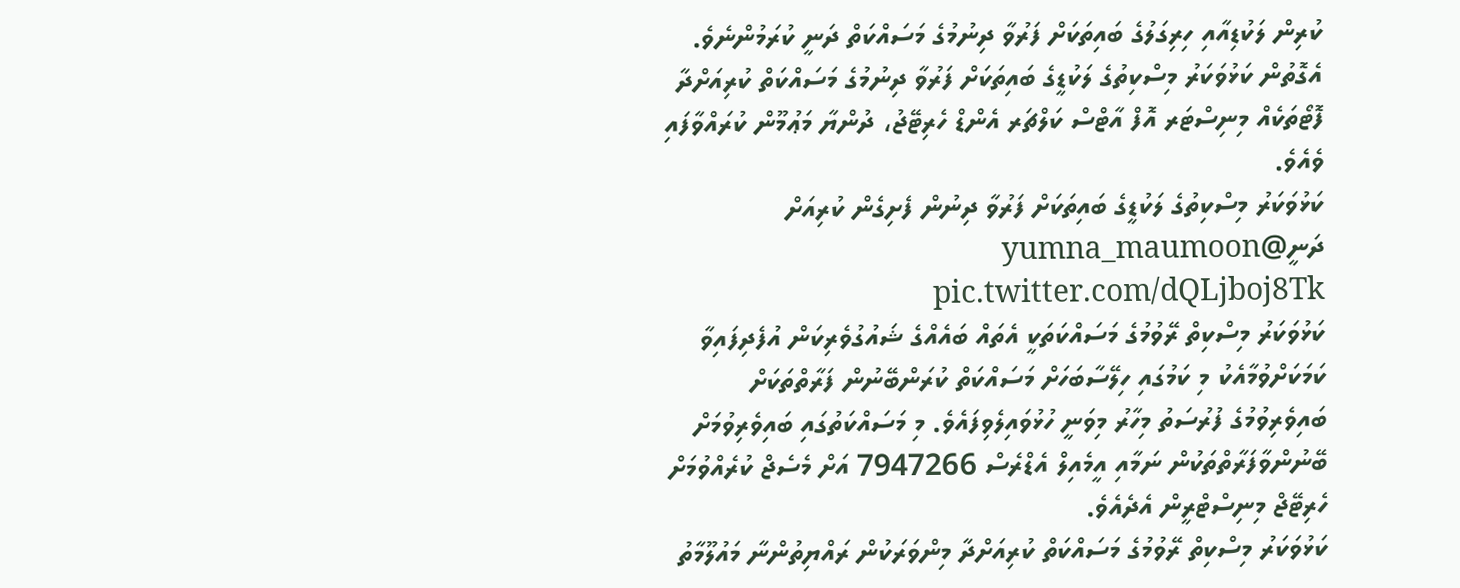ކުރިން ލަކުޑިއާއި ހިރިގަލުގެ ބައިތަކަށް ފަރުވާ ދިނުމުގެ މަސައްކަތް ދަނީ ކުރަމުންނެވެ. އެގޮތުން ކަޅުވަކަރު މިސްކިތުގެ ލަކުޑީގެ ބައިތަކަށް ފަރުވާ ދިނުމުގެ މަސައްކަތް ކުރިއަށްދާ ފޮޓޯތަކެއް މިނިސްޓަރ އޮފް އާޓްސް ކަލްޗަރ އެންޑް ހެރިޓޭޖު، ދުންޔާ މަޢުމޫން ކުރައްވާފައި ވެއެވެ.
ކަޅުވަކަރު މިސްކިތުގެ ލަކުޑީގެ ބައިތަކަށް ފަރުވާ ދިނުން ފެށިގެން ކުރިއަށް ދަނީ@yumna_maumoon pic.twitter.com/dQLjboj8Tk
ކަޅުވަކަރު މިސްކިތް ރޭވުމުގެ މަސައްކަތަކީ އެތައް ބައެއްގެ ޝައުގުވެރިކަން އުފެދިފައިވާ ކަމަކަށްވުމާއެކު މި ކަމުގައި ހިލޭސާބަހަށް މަސައްކަތް ކުރަންބޭނުން ފަރާތްތަކަށް ބައިވެރިވުމުގެ ފުރުސަތު މިހާރު މިވަނީ ހުޅުވައިލެވިފައެވެ. މި މަސައްކަތުގައި ބައިވެރިވުމަށް ބޭނުންވާފަރާތްތަކުން ނަމާއި އީމެއިލް އެޑްރެސް 7947266 އަށް މެސެޖް ކުރެއްވުމަށް ހެރިޓޭޖް މިނިސްޓްރީން އެދެއެވެ.
ކަޅުވަކަރު މިސްކިތް ރޭވުމުގެ މަސައްކަތް ކުރިއަށްދާ މިންވަރަކުން ރައްޔިތުންނާ މައުލޫމާތު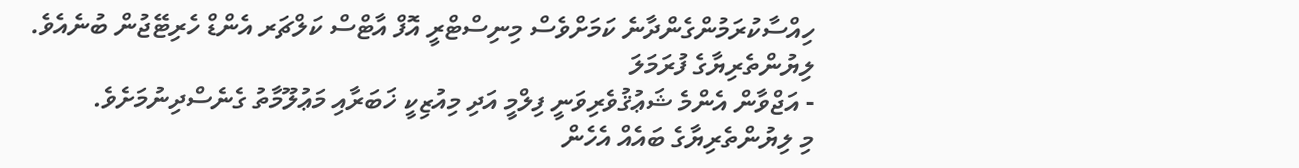ހިއްސާކުރަމުންގެންދާނެ ކަމަށްވެސް މިނިސްޓްރީ އޮފް އާޓްސް ކަލްޗަރ އެންޑް ހެރިޓޭޖުން ބުނެއެވެ.
ލިޔުންތެރިޔާގެ ފުރަމަލަ
- އަޖްވާން އެންމެ ޝަޢުޤުވެރިވަނީ ފިލްމީ އަދި މިއުޒިކީ ޚަބަރާއި މަޢުލޫމާތު ގެނެސްދިނުމަށެވެ.
މި ލިޔުންތެރިޔާގެ ބައެއް އެހެން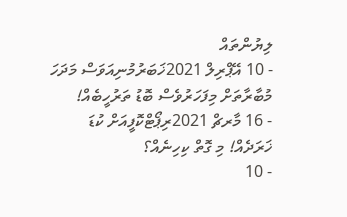ލިޔުންތައް
- 10 އޭޕްރިލް 2021ޚަބަރުމުނިއަވަސް މަދަހަ މުބާރާތަށް މިފަހަރުވެސް ބޮޑު ތަރުހީބެއް!
- 16 މާރޗް 2021ރިޕޯޓްކޮފީއަށް ކުޑަ ޚަރަދެއް! މި ގޮތް ކިހިނެއް؟
- 10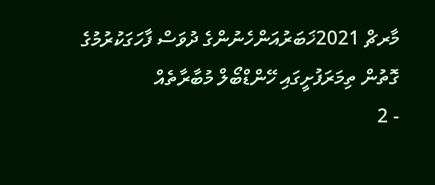މާރޗް 2021ޚަބަރުއަންހެނުންގެ ދުވަސް ފާހަގަކުރުމުގެ ގޮތުން ތިމަރަފުށީގައި ހޭންޑްބޯލް މުބާރާތެއް
- 2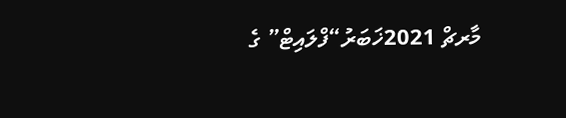މާރޗް 2021ޚަބަރު“ފްލައިޓް” ގެ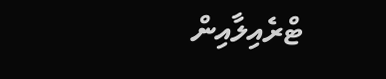ޓްރެއިލާއިން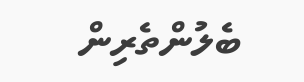ބެލުންތެރިން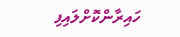ހައިރާންކޮށްލައިފި